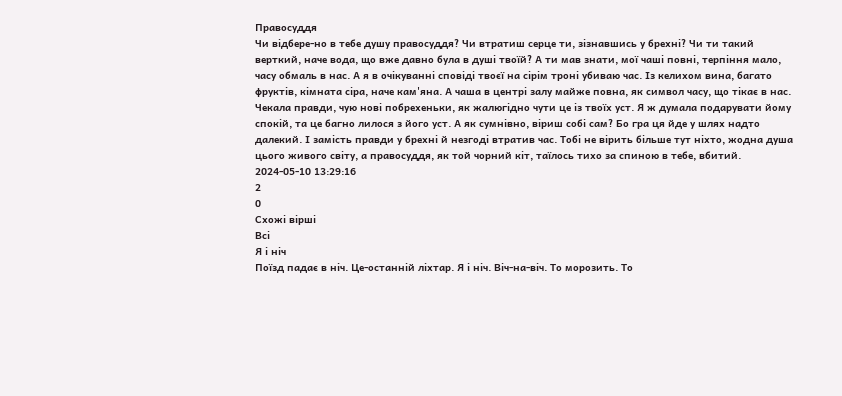Правосуддя
Чи відбере-но в тебе душу правосуддя? Чи втратиш серце ти, зізнавшись у брехні? Чи ти такий верткий, наче вода, що вже давно була в душі твоїй? А ти мав знати, мої чаші повні, терпіння мало, часу обмаль в нас. А я в очікуванні сповіді твоєї на сірім троні убиваю час. Із келихом вина, багато фруктів, кімната сіра, наче кам'яна. А чаша в центрі залу майже повна, як символ часу, що тікає в нас. Чекала правди, чую нові побрехеньки, як жалюгідно чути це із твоїх уст. Я ж думала подарувати йому спокій, та це багно лилося з його уст. А як сумнівно, віриш собі сам? Бо гра ця йде у шлях надто далекий. І замість правди у брехні й незгоді втратив час. Тобі не вірить більше тут ніхто, жодна душа цього живого світу, а правосуддя, як той чорний кіт, таїлось тихо за спиною в тебе, вбитий.
2024-05-10 13:29:16
2
0
Схожі вірші
Всі
Я і ніч
Поїзд падає в ніч. Це-останній ліхтар. Я і ніч. Віч-на-віч. То морозить. То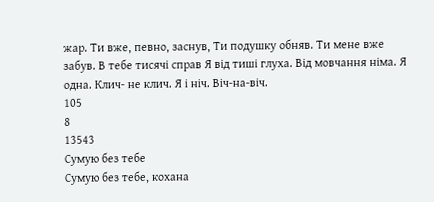жар. Ти вже, певно, заснув, Ти подушку обняв. Ти мене вже забув. В тебе тисячі справ Я від тиші глуха. Від мовчання німа. Я одна. Клич- не клич. Я і ніч. Віч-на-віч.
105
8
13543
Сумую без тебе
Сумую без тебе, кохана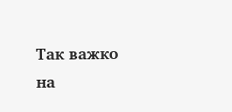Так важко на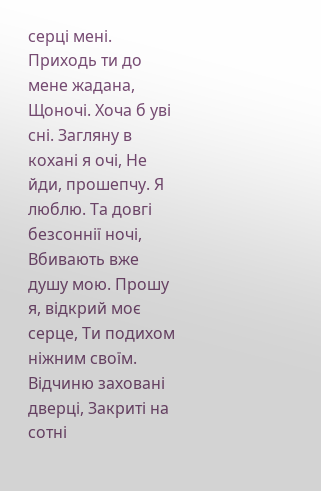серці мені. Приходь ти до мене жадана, Щоночі. Хоча б уві сні. Загляну в кохані я очі, Не йди, прошепчу. Я люблю. Та довгі безсоннії ночі, Вбивають вже душу мою. Прошу я, відкрий моє серце, Ти подихом ніжним своїм. Відчиню заховані дверці, Закриті на сотні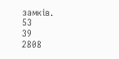замків.
53
39
2808